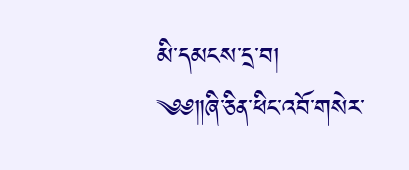མི་དམངས་དྲ་བ།
༄༅༎ཞི་ཅིན་ཕིང་འབོ་གསེར་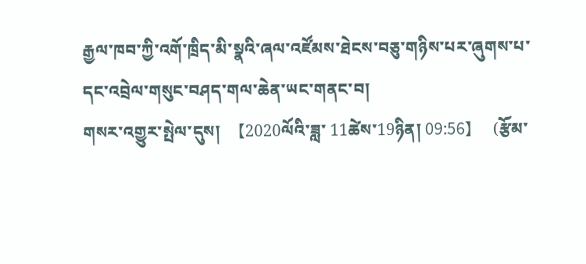རྒྱལ་ཁབ་ཀྱི་འགོ་ཁྲིད་མི་སྣའི་ཞལ་འཛོམས་ཐེངས་བཅུ་གཉིས་པར་ཞུགས་པ་
དང་འབྲེལ་གསུང་བཤད་གལ་ཆེན་ཡང་གནང་བ།
གསར་འགྱུར་སྤེལ་དུས།  【2020ལོའི་ཟླ་ 11ཚེས་19ཉིན། 09:56】   (རྩོམ་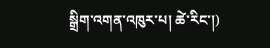སྒྲིག་འགན་འཁུར་པ། ཚེ་རིང་།)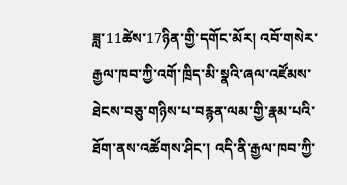ཟླ་11ཚེས་17ཉིན་གྱི་དགོང་མོར། འབོ་གསེར་རྒྱལ་ཁབ་ཀྱི་འགོ་ཁྲིད་མི་སྣའི་ཞལ་འཛོམས་ཐེངས་བཅུ་གཉིས་པ་བརྙན་ལམ་གྱི་རྣམ་པའི་ཐོག་ནས་འཚོགས་ཤིང་། འདི་ནི་རྒྱལ་ཁབ་ཀྱི་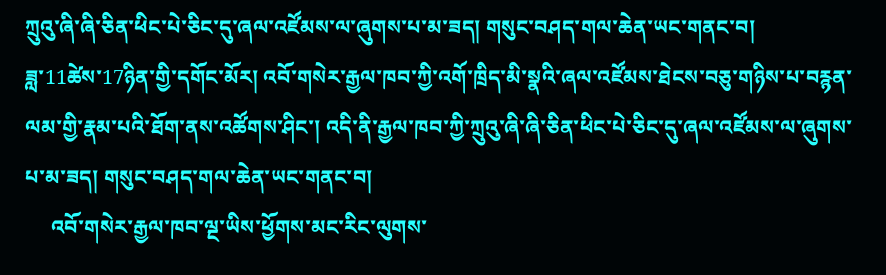ཀྲུའུ་ཞི་ཞི་ཅིན་ཕིང་པེ་ཅིང་དུ་ཞལ་འཛོམས་ལ་ཞུགས་པ་མ་ཟད། གསུང་བཤད་གལ་ཆེན་ཡང་གནང་བ།
ཟླ་11ཚེས་17ཉིན་གྱི་དགོང་མོར། འབོ་གསེར་རྒྱལ་ཁབ་ཀྱི་འགོ་ཁྲིད་མི་སྣའི་ཞལ་འཛོམས་ཐེངས་བཅུ་གཉིས་པ་བརྙན་ལམ་གྱི་རྣམ་པའི་ཐོག་ནས་འཚོགས་ཤིང་། འདི་ནི་རྒྱལ་ཁབ་ཀྱི་ཀྲུའུ་ཞི་ཞི་ཅིན་ཕིང་པེ་ཅིང་དུ་ཞལ་འཛོམས་ལ་ཞུགས་པ་མ་ཟད། གསུང་བཤད་གལ་ཆེན་ཡང་གནང་བ།
     འབོ་གསེར་རྒྱལ་ཁབ་ལྔ་ཡིས་ཕྱོགས་མང་རིང་ལུགས་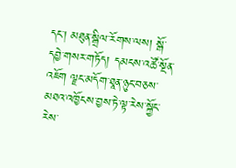དང་། མཐུན་སྒྲིལ་རོགས་ལས། སྒོ་དབྱེ་གསར་གཏོད། དམངས་འཚོ་སྔོན་འཇོག ལྗང་མདོག་ཐཱན་ཉུང་བཅས་མཐའ་འཁྱོངས་བྱས་ཏེ་ལྟ་རེས་སྐྱོང་རེས་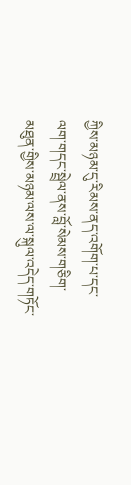ཀྱིས་མཉམ་དུ་རིམས་ནད་འགོག་པ་དང་ལག་གདང་སྦྲེལ་ནས་བློ་སེམས་གཅིག་མཐུན་གྱིས་མཉམ་ལས་ལ་སྐུལ་འདེད་གཏོང་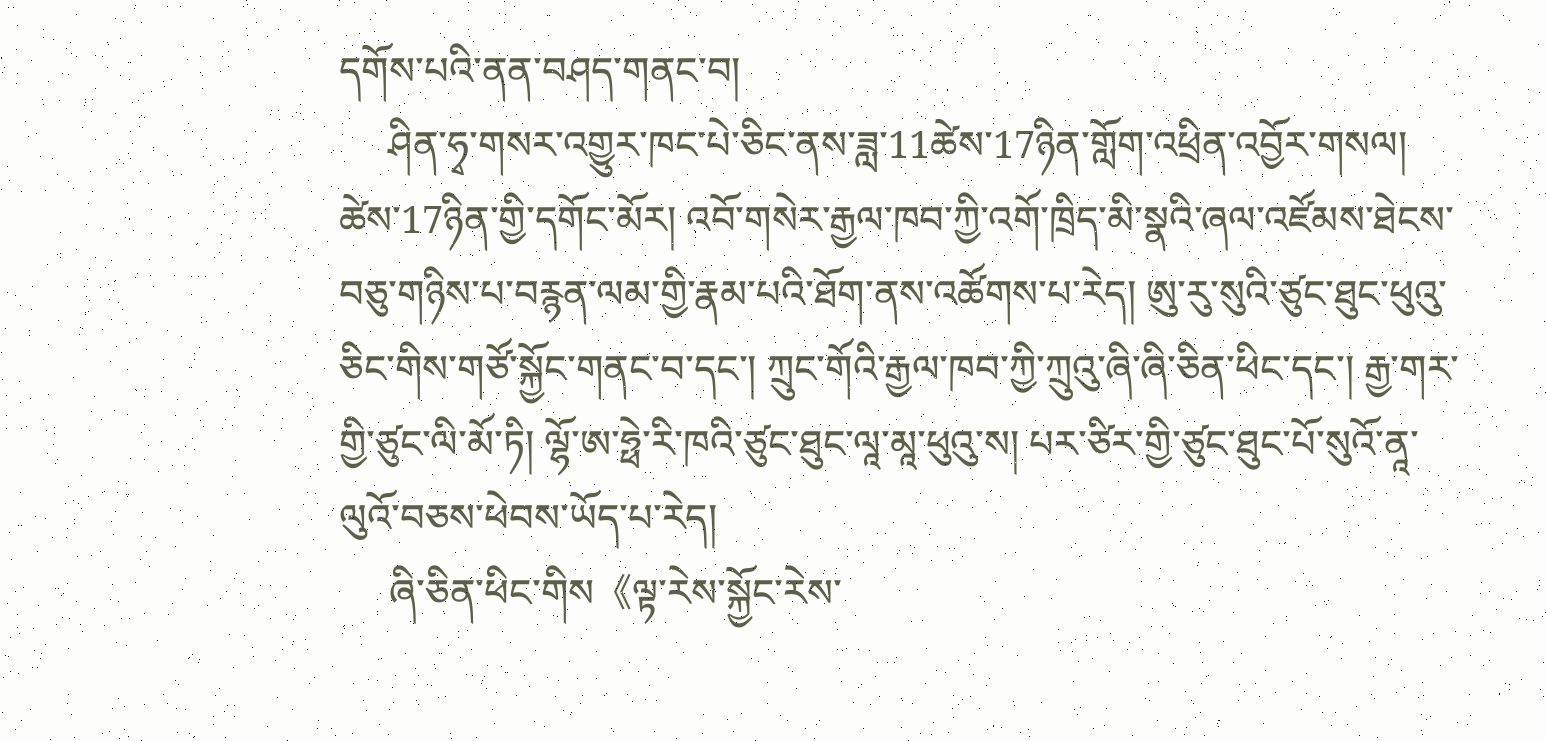དགོས་པའི་ནན་བཤད་གནང་བ།
     ཤིན་ཧྭ་གསར་འགྱུར་ཁང་པེ་ཅིང་ནས་ཟླ་11ཚེས་17ཉིན་གློག་འཕྲིན་འབྱོར་གསལ། ཚེས་17ཉིན་གྱི་དགོང་མོར། འབོ་གསེར་རྒྱལ་ཁབ་ཀྱི་འགོ་ཁྲིད་མི་སྣའི་ཞལ་འཛོམས་ཐེངས་བཅུ་གཉིས་པ་བརྙན་ལམ་གྱི་རྣམ་པའི་ཐོག་ནས་འཚོགས་པ་རེད། ཨུ་རུ་སུའི་ཙུང་ཐུང་ཕུའུ་ཅིང་གིས་གཙོ་སྐྱོང་གནང་བ་དང་། ཀྲུང་གོའི་རྒྱལ་ཁབ་ཀྱི་ཀྲུའུ་ཞི་ཞི་ཅིན་ཕིང་དང་། རྒྱ་གར་གྱི་ཙུང་ལི་མོ་ཏི། ལྷོ་ཨ་ཧྥེ་རི་ཁའི་ཙུང་ཐུང་ལཱ་མཱ་ཕུའུ་ས། པར་ཙིར་གྱི་ཙུང་ཐུང་པོ་སུའོ་ནཱ་ལུའོ་བཅས་ཕེབས་ཡོད་པ་རེད།
     ཞི་ཅིན་ཕིང་གིས《ལྟ་རེས་སྐྱོང་རེས་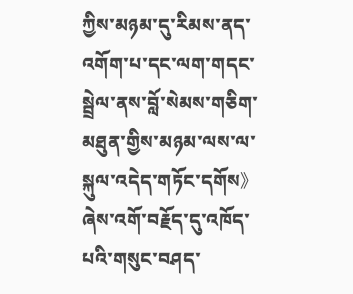ཀྱིས་མཉམ་དུ་རིམས་ནད་འགོག་པ་དང་ལག་གདང་སྦྲེལ་ནས་བློ་སེམས་གཅིག་མཐུན་གྱིས་མཉམ་ལས་ལ་སྐུལ་འདེད་གཏོང་དགོས》ཞེས་འགོ་བརྗོད་དུ་འཁོད་པའི་གསུང་བཤད་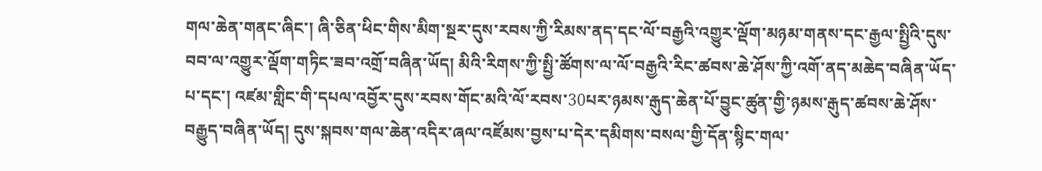གལ་ཆེན་གནང་ཞིང་། ཞི་ཅིན་ཕིང་གིས་མིག་སྔར་དུས་རབས་ཀྱི་རིམས་ནད་དང་ལོ་བརྒྱའི་འགྱུར་ལྡོག་མཉམ་གནས་དང་རྒྱལ་སྤྱིའི་དུས་བབ་ལ་འགྱུར་ལྡོག་གཏིང་ཟབ་འགྲོ་བཞིན་ཡོད། མིའི་རིགས་ཀྱི་སྤྱི་ཚོགས་ལ་ལོ་བརྒྱའི་རིང་ཚབས་ཆེ་ཤོས་ཀྱི་འགོ་ནད་མཆེད་བཞིན་ཡོད་པ་དང་། འཛམ་གླིང་གི་དཔལ་འབྱོར་དུས་རབས་གོང་མའི་ལོ་རབས་30པར་ཉམས་རྒུད་ཆེན་པོ་བྱུང་ཚུན་གྱི་ཉམས་རྒུད་ཚབས་ཆེ་ཤོས་བརྒྱུད་བཞིན་ཡོད། དུས་སྐབས་གལ་ཆེན་འདིར་ཞལ་འཛོམས་བྱས་པ་དེར་དམིགས་བསལ་གྱི་དོན་སྙིང་གལ་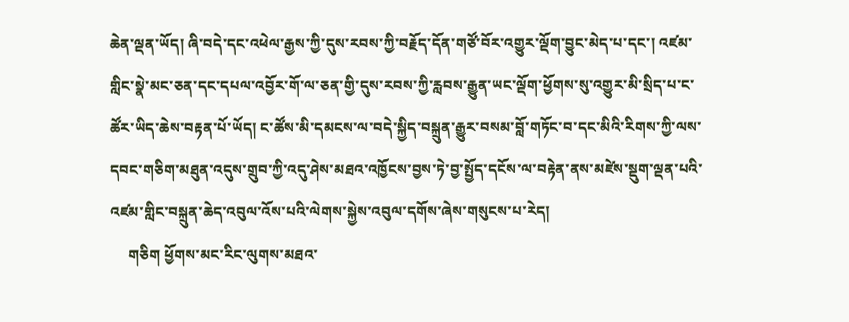ཆེན་ལྡན་ཡོད། ཞི་བདེ་དང་འཕེལ་རྒྱས་ཀྱི་དུས་རབས་ཀྱི་བརྗོད་དོན་གཙོ་བོར་འགྱུར་ལྡོག་བྱུང་མེད་པ་དང་། འཛམ་གླིང་སྣེ་མང་ཅན་དང་དཔལ་འབྱོར་གོ་ལ་ཅན་གྱི་དུས་རབས་ཀྱི་རླབས་རྒྱུན་ཡང་ལྡོག་ཕྱོགས་སུ་འགྱུར་མི་སྲིད་པ་ང་ཚོར་ཡིད་ཆེས་བརྟན་པོ་ཡོད། ང་ཚོས་མི་དམངས་ལ་བདེ་སྐྱིད་བསྐྲུན་རྒྱུར་བསམ་བློ་གཏོང་བ་དང་མིའི་རིགས་ཀྱི་ལས་དབང་གཅིག་མཐུན་འདུས་གྲུབ་ཀྱི་འདུ་ཤེས་མཐའ་འཁྱོངས་བྱས་ཏེ་བྱ་སྤྱོད་དངོས་ལ་བརྟེན་ནས་མཛེས་སྡུག་ལྡན་པའི་འཛམ་གླིང་བསྐྲུན་ཆེད་འབུལ་འོས་པའི་ལེགས་སྐྱེས་འབུལ་དགོས་ཞེས་གསུངས་པ་རེད།
     གཅིག ཕྱོགས་མང་རིང་ལུགས་མཐའ་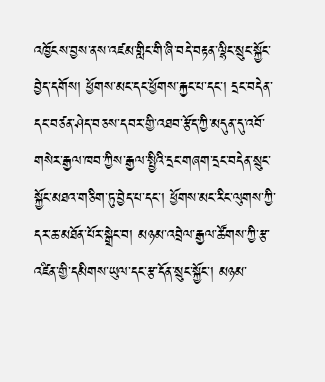འཁྱོངས་བྱས་ནས་འཛམ་གླིང་གི་ཞི་བདེ་བརྟན་ལྷིང་སྲུང་སྐྱོང་བྱེད་དགོས། ཕྱོགས་མང་དང་ཕྱོགས་རྐྱང་པ་དང་། དྲང་བདེན་དང་བཙན་ཤེད་བཅས་དབར་གྱི་འཐབ་རྩོད་ཀྱི་མདུན་དུ་འབོ་གསེར་རྒྱལ་ཁབ་ཀྱིས་རྒྱལ་སྤྱིའི་དྲང་གཞག་དྲང་བདེན་སྲུང་སྐྱོང་མཐའ་གཅིག་ཏུ་བྱེད་པ་དང་། ཕྱོགས་མང་རིང་ལུགས་ཀྱི་དར་ཆ་མཐོན་པོར་སྒྲེང་བ། མཉམ་འབྲེལ་རྒྱལ་ཚོགས་ཀྱི་རྩ་འཛིན་གྱི་དམིགས་ཡུལ་དང་རྩ་དོན་སྲུང་སྐྱོང་། མཉམ་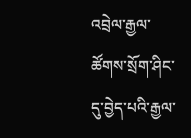འབྲེལ་རྒྱལ་ཚོགས་སྲོག་ཤིང་དུ་བྱེད་པའི་རྒྱལ་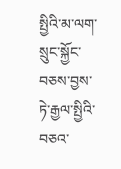སྤྱིའི་མ་ལག་སྲུང་སྐྱོང་བཅས་བྱས་ཏེ་རྒྱལ་སྤྱིའི་བཅའ་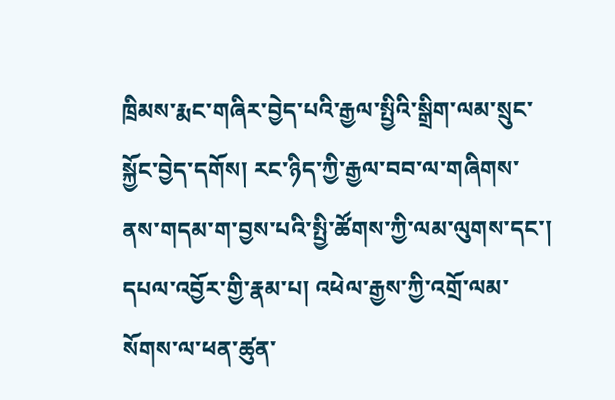ཁྲིམས་རྨང་གཞིར་བྱེད་པའི་རྒྱལ་སྤྱིའི་སྒྲིག་ལམ་སྲུང་སྐྱོང་བྱེད་དགོས། རང་ཉིད་ཀྱི་རྒྱལ་བབ་ལ་གཞིགས་ནས་གདམ་ག་བྱས་པའི་སྤྱི་ཚོགས་ཀྱི་ལམ་ལུགས་དང་། དཔལ་འབྱོར་གྱི་རྣམ་པ། འཕེལ་རྒྱས་ཀྱི་འགྲོ་ལམ་སོགས་ལ་ཕན་ཚུན་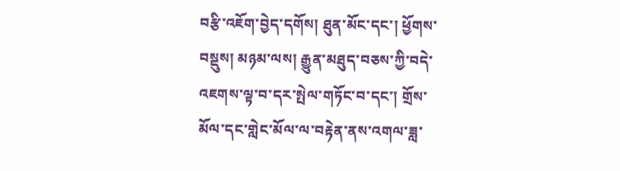བརྩི་འཇོག་བྱེད་དགོས། ཐུན་མོང་དང་། ཕྱོགས་བསྡུས། མཉམ་ལས། རྒྱུན་མཐུད་བཅས་ཀྱི་བདེ་འཇགས་ལྟ་བ་དར་སྤེལ་གཏོང་བ་དང་། གྲོས་མོལ་དང་གླེང་མོལ་ལ་བརྟེན་ནས་འགལ་ཟླ་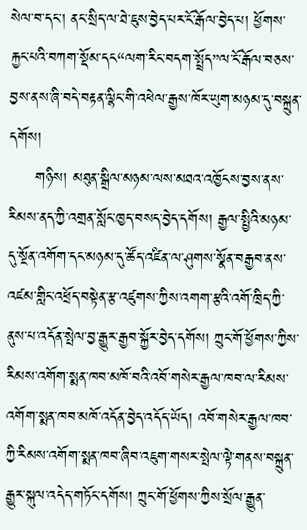སེལ་བ་དང་། ནང་སྲིད་ལ་ཐེ་ཇུས་བྱེད་པར་ངོ་རྒོལ་བྱེད་པ། ཕྱོགས་རྐྱང་པའི་བཀག་སྡོམ་དང“ལག་རིང་བདག་སྤྲོད”ལ་ངོ་རྒོལ་བཅས་བྱས་ནས་ཞི་བདེ་བརྟན་ལྷིང་གི་འཕེལ་རྒྱས་ཁོར་ཡུག་མཉམ་དུ་བསྐྲུན་དགོས།
     གཉིས། མཐུན་སྒྲིལ་མཉམ་ལས་མཐའ་འཁྱོངས་བྱས་ནས་རིམས་ནད་ཀྱི་འགྲན་སློང་ཁྱད་བསད་བྱེད་དགོས། རྒྱལ་སྤྱིའི་མཉམ་དུ་སྔོན་འགོག་དང་མཉམ་དུ་ཚོད་འཛིན་ལ་ཤུགས་སྣོན་བརྒྱབ་ནས་འཛམ་གླིང་འཕྲོད་བསྟེན་རྩ་འཛུགས་ཀྱིས་འགག་རྩའི་འགོ་ཁྲིད་ཀྱི་ནུས་པ་འདོན་སྤེལ་བྱ་རྒྱུར་རྒྱབ་སྐྱོར་བྱེད་དགོས། ཀྲུང་གོ་ཕྱོགས་ཀྱིས་རིམས་འགོག་སྨན་ཁབ་མཁོ་བའི་འབོ་གསེར་རྒྱལ་ཁབ་ལ་རིམས་འགོག་སྨན་ཁབ་མཁོ་འདོན་བྱེད་འདོད་ཡོད། འབོ་གསེར་རྒྱལ་ཁབ་ཀྱི་རིམས་འགོག་སྨན་ཁབ་ཞིབ་འཇུག་གསར་སྤེལ་ལྟེ་གནས་བསྐྲུན་རྒྱུར་སྐུལ་འདེད་གཏོང་དགོས། ཀྲུང་གོ་ཕྱོགས་ཀྱིས་སྲོལ་རྒྱུན་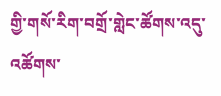གྱི་གསོ་རིག་བགྲོ་གླེང་ཚོགས་འདུ་འཚོགས་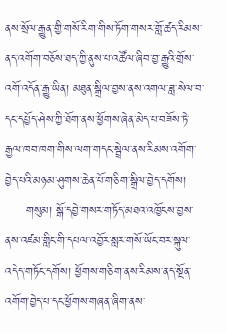ནས་སྲོལ་རྒྱུན་གྱི་གསོ་རིག་གིས་ཏོག་གསར་གློ་ཚད་རིམས་ནད་འགོག་བཅོས་ཐད་ཀྱི་ནུས་པ་འཚོལ་ཞིབ་བྱ་རྒྱུའི་གྲོས་འགོ་འདོན་རྒྱུ་ཡིན། མཐུན་སྒྲིལ་བྱས་ནས་འགལ་ཟླ་སེལ་བ་དང་དཔྱོད་ཤེས་ཀྱི་ཐོག་ནས་ཕྱོགས་ཞེན་མེད་པ་བཟོས་ཏེ་རྒྱལ་ཁབ་ཁག་གིས་ལག་གདང་སྦྲེལ་ནས་རིམས་འགོག་བྱེད་པའི་མཉམ་ཤུགས་ཆེན་པོ་གཅིག་སྒྲིལ་བྱེད་དགོས།
     གསུམ། སྒོ་དབྱེ་གསར་གཏོད་མཐའ་འཁྱོངས་བྱས་ནས་འཛམ་གླིང་གི་དཔལ་འབྱོར་སླར་གསོ་ཡོང་བར་སྐུལ་འདེད་གཏོང་དགོས། ཕྱོགས་གཅིག་ནས་རིམས་ནད་སྔོན་འགོག་བྱེད་པ་དང་ཕྱོགས་གཞན་ཞིག་ནས་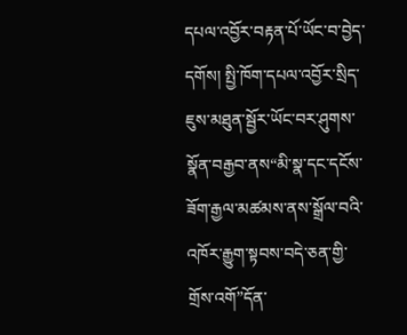དཔལ་འབྱོར་བརྟན་པོ་ཡོང་བ་བྱེད་དགོས། སྤྱི་ཁོག་དཔལ་འབྱོར་སྲིད་ཇུས་མཐུན་སྦྱོར་ཡོང་བར་ཤུགས་སྣོན་བརྒྱབ་ནས“མི་སྣ་དང་དངོས་ཟོག་རྒྱལ་མཚམས་ནས་སྒྲོལ་བའི་འཁོར་རྒྱུག་སྟབས་བདེ་ཅན་གྱི་གྲོས་འགོ”དོན་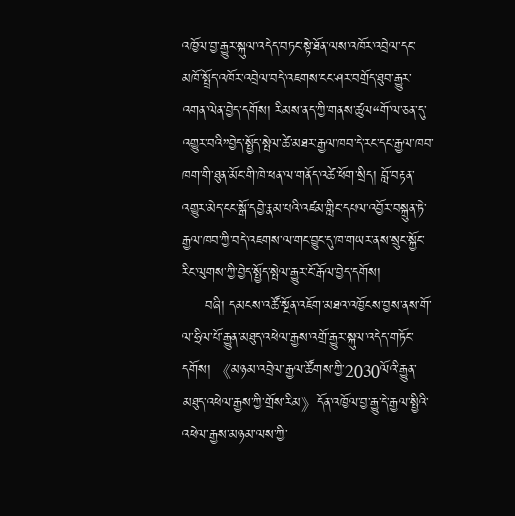འཁྱོལ་བྱ་རྒྱུར་སྐུལ་འདེད་བཏང་སྟེ་ཐོན་ལས་འཁོར་འབྲེལ་དང་མཁོ་སྤྲོད་འཁོར་འབྲེལ་བདེ་འཇགས་ངང་ཤར་བགྲོད་ཐུབ་རྒྱུར་འགན་ལེན་བྱེད་དགོས། རིམས་ནད་ཀྱི་གནས་ཚུལ“གོ་ལ་ཅན་དུ་འགྱུར་བའི”བྱེད་སྤྱོད་སྤེལ་ཚེ་མཐར་རྒྱལ་ཁབ་དེ་རང་དང་རྒྱལ་ཁབ་ཁག་གི་ཐུན་མོང་གི་ཁེ་ཕན་ལ་གནོད་འཚེ་ཕོག་སྲིད། བློ་བརྟན་འགྱུར་མེད་ངང་སྒོ་དབྱེ་རྣམ་པའི་འཛམ་གླིང་དཔལ་འབྱོར་བསྐྲུན་ཏེ་རྒྱལ་ཁབ་ཀྱི་བདེ་འཇགས་ལ་གང་བྱུང་དུ་ཁ་གཡར་ནས་སྲུང་སྐྱོང་རིང་ལུགས་ཀྱི་བྱེད་སྤྱོད་སྤེལ་རྒྱུར་ངོ་རྒོལ་བྱེད་དགོས།
     བཞི། དམངས་འཚོ་སྔོན་འཇོག་མཐའ་འཁྱོངས་བྱས་ནས་གོ་ལ་ཧྲིལ་པོ་རྒྱུན་མཐུད་འཕེལ་རྒྱས་འགྲོ་རྒྱུར་སྐུལ་འདེད་གཏོང་དགོས། 《མཉམ་འབྲེལ་རྒྱལ་ཚོགས་ཀྱི་2030ལོའི་རྒྱུན་མཐུད་འཕེལ་རྒྱས་ཀྱི་གྲོས་རིམ》དོན་འཁྱོལ་བྱ་རྒྱུ་དེ་རྒྱལ་སྤྱིའི་འཕེལ་རྒྱས་མཉམ་ལས་ཀྱི་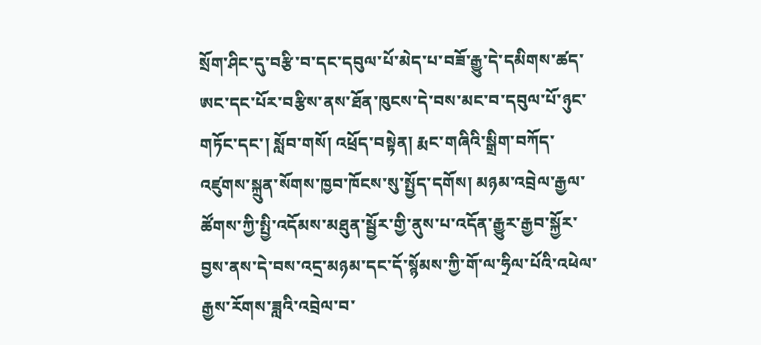སྲོག་ཤིང་དུ་བརྩི་བ་དང་དབུལ་པོ་མེད་པ་བཟོ་རྒྱུ་དེ་དམིགས་ཚད་ཨང་དང་པོར་བརྩིས་ནས་ཐོན་ཁུངས་དེ་བས་མང་བ་དབུལ་པོ་ཉུང་གཏོང་དང་། སློབ་གསོ། འཕྲོད་བསྟེན། རྨང་གཞིའི་སྒྲིག་བཀོད་འཛུགས་སྐྲུན་སོགས་ཁྱབ་ཁོངས་སུ་སྤྱོད་དགོས། མཉམ་འབྲེལ་རྒྱལ་ཚོགས་ཀྱི་སྤྱི་འདོམས་མཐུན་སྦྱོར་གྱི་ནུས་པ་འདོན་རྒྱུར་རྒྱབ་སྐྱོར་བྱས་ནས་དེ་བས་འདྲ་མཉམ་དང་དོ་སྙོམས་ཀྱི་གོ་ལ་ཧྲིལ་པོའི་འཕེལ་རྒྱས་རོགས་ཟླའི་འབྲེལ་བ་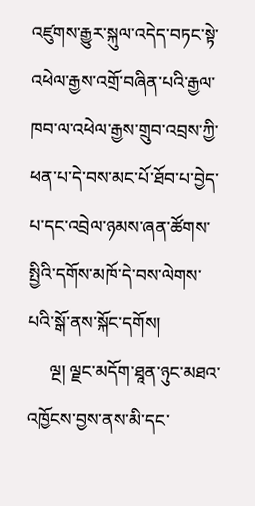འཛུགས་རྒྱུར་སྐུལ་འདེད་བཏང་སྟེ་འཕེལ་རྒྱས་འགྲོ་བཞིན་པའི་རྒྱལ་ཁབ་ལ་འཕེལ་རྒྱས་གྲུབ་འབྲས་ཀྱི་ཕན་པ་དེ་བས་མང་པོ་ཐོབ་པ་བྱེད་པ་དང་འབྲེལ་ཉམས་ཞན་ཚོགས་སྤྱིའི་དགོས་མཁོ་དེ་བས་ལེགས་པའི་སྒོ་ནས་སྐོང་དགོས།
     ལྔ། ལྗང་མདོག་ཐཱན་ཉུང་མཐའ་འཁྱོངས་བྱས་ནས་མི་དང་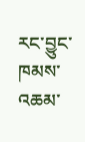རང་བྱུང་ཁམས་འཆམ་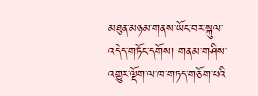མཐུན་མཉམ་གནས་ཡོང་བར་སྐུལ་འདེད་གཏོང་དགོས། གནམ་གཤིས་འགྱུར་ལྡོག་ལ་ཁ་གཏད་གཅོག་པའི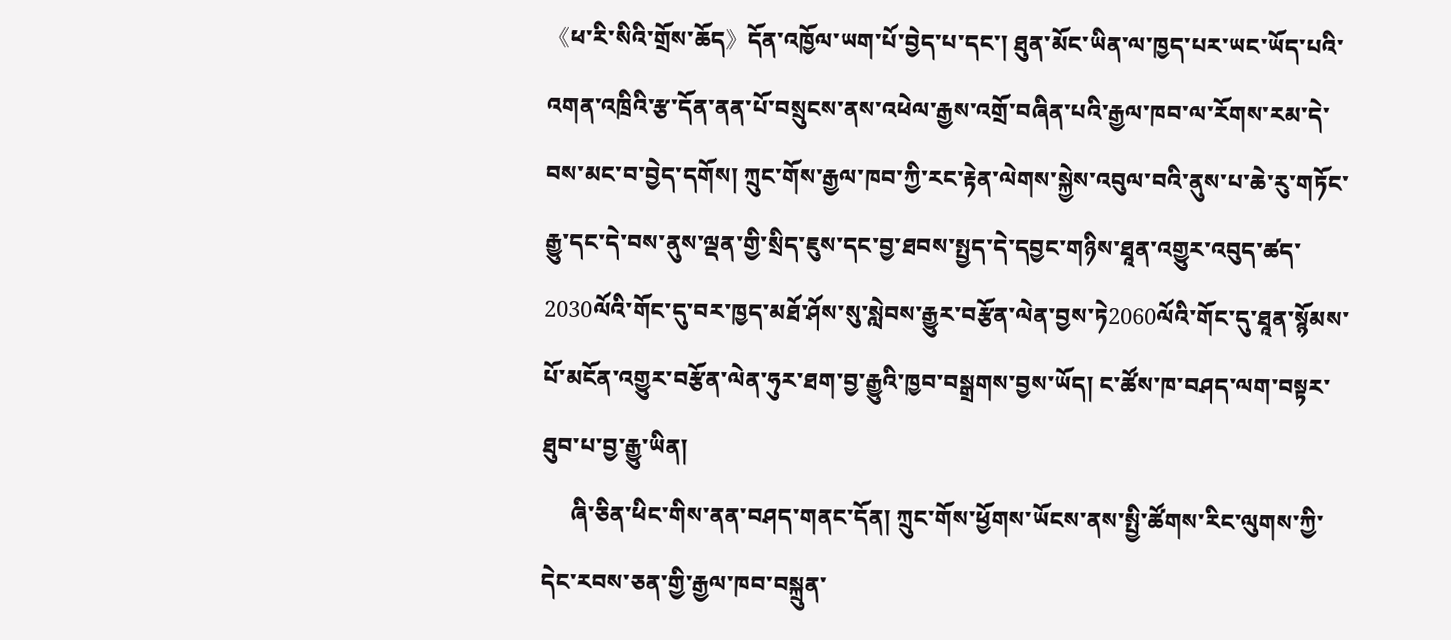《ཕ་རི་སིའི་གྲོས་ཆོད》དོན་འཁྱོལ་ཡག་པོ་བྱེད་པ་དང་། ཐུན་མོང་ཡིན་ལ་ཁྱད་པར་ཡང་ཡོད་པའི་འགན་འཁྲིའི་རྩ་དོན་ནན་པོ་བསྲུངས་ནས་འཕེལ་རྒྱས་འགྲོ་བཞིན་པའི་རྒྱལ་ཁབ་ལ་རོགས་རམ་དེ་བས་མང་བ་བྱེད་དགོས། ཀྲུང་གོས་རྒྱལ་ཁབ་ཀྱི་རང་རྟེན་ལེགས་སྐྱེས་འབུལ་བའི་ནུས་པ་ཆེ་རུ་གཏོང་རྒྱུ་དང་དེ་བས་ནུས་ལྡན་གྱི་སྲིད་ཇུས་དང་བྱ་ཐབས་སྤྱད་དེ་དབྱང་གཉིས་ཐཱན་འགྱུར་འབུད་ཚད་2030ལོའི་གོང་དུ་བར་ཁྱད་མཐོ་ཤོས་སུ་སླེབས་རྒྱུར་བརྩོན་ལེན་བྱས་ཏེ2060ལོའི་གོང་དུ་ཐཱན་སྙོམས་པོ་མངོན་འགྱུར་བརྩོན་ལེན་ཧུར་ཐག་བྱ་རྒྱུའི་ཁྱབ་བསྒྲགས་བྱས་ཡོད། ང་ཚོས་ཁ་བཤད་ལག་བསྟར་ཐུབ་པ་བྱ་རྒྱུ་ཡིན།
     ཞི་ཅིན་ཕིང་གིས་ནན་བཤད་གནང་དོན། ཀྲུང་གོས་ཕྱོགས་ཡོངས་ནས་སྤྱི་ཚོགས་རིང་ལུགས་ཀྱི་དེང་རབས་ཅན་གྱི་རྒྱལ་ཁབ་བསྐྲུན་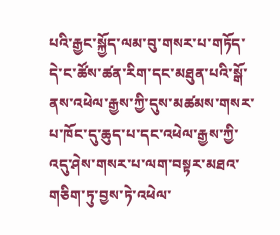པའི་རྒྱང་སྐྱོད་ལམ་བུ་གསར་པ་གཏོད་དེ་ང་ཚོས་ཚན་རིག་དང་མཐུན་པའི་སྒོ་ནས་འཕེལ་རྒྱས་ཀྱི་དུས་མཚམས་གསར་པ་ཁོང་དུ་ཆུད་པ་དང་འཕེལ་རྒྱས་ཀྱི་འདུ་ཤེས་གསར་པ་ལག་བསྟར་མཐའ་གཅིག་ཏུ་བྱས་ཏེ་འཕེལ་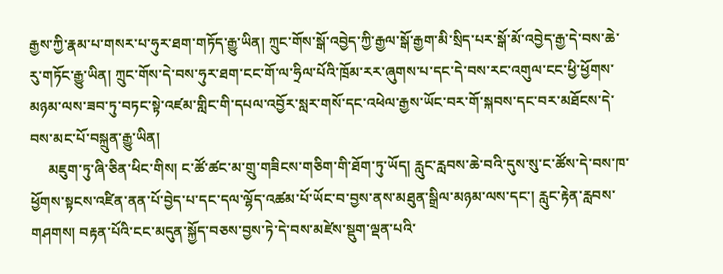རྒྱས་ཀྱི་རྣམ་པ་གསར་པ་ཧུར་ཐག་གཏོད་རྒྱུ་ཡིན། ཀྲུང་གོས་སྒོ་འབྱེད་ཀྱི་རྒྱལ་སྒོ་རྒྱག་མི་སྲིད་པར་སྒོ་མོ་འབྱེད་རྒྱ་དེ་བས་ཆེ་རུ་གཏོང་རྒྱུ་ཡིན། ཀྲུང་གོས་དེ་བས་ཧུར་ཐག་ངང་གོ་ལ་ཧྲིལ་པོའི་ཁྲོམ་རར་ཞུགས་པ་དང་དེ་བས་རང་འགུལ་ངང་ཕྱི་ཕྱོགས་མཉམ་ལས་ཟབ་ཏུ་བཏང་སྟེ་འཛམ་གླིང་གི་དཔལ་འབྱོར་སླར་གསོ་དང་འཕེལ་རྒྱས་ཡོང་བར་གོ་སྐབས་དང་བར་མཐོངས་དེ་བས་མང་པོ་བསྐྲུན་རྒྱུ་ཡིན།
     མཇུག་ཏུ་ཞི་ཅིན་ཕིང་གིས། ང་ཚོ་ཚང་མ་གྲུ་གཟིངས་གཅིག་གི་ཐོག་ཏུ་ཡོད། རླུང་རླབས་ཆེ་བའི་དུས་སུ་ང་ཚོས་དེ་བས་ཁ་ཕྱོགས་སྟངས་འཛིན་ནན་པོ་བྱེད་པ་དང་དལ་ལྷོད་འཚམ་པོ་ཡོང་བ་བྱས་ནས་མཐུན་སྒྲིལ་མཉམ་ལས་དང་། རླུང་རྟེན་རླབས་གཤགས། བརྟན་པོའི་ངང་མདུན་སྐྱོད་བཅས་བྱས་ཏེ་དེ་བས་མཛེས་སྡུག་ལྡན་པའི་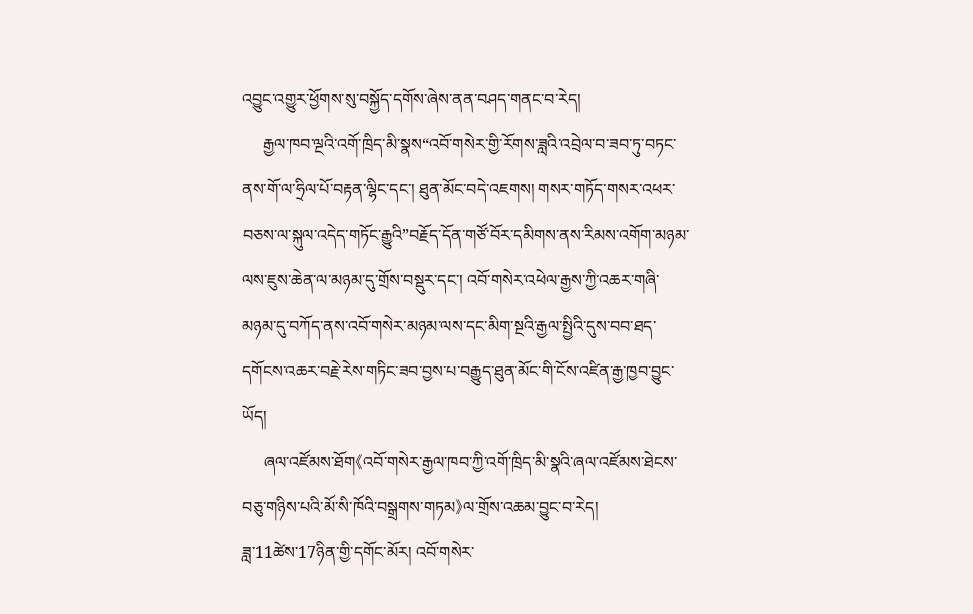འབྱུང་འགྱུར་ཕྱོགས་སུ་བསྐྱོད་དགོས་ཞེས་ནན་བཤད་གནང་བ་རེད།
     རྒྱལ་ཁབ་ལྔའི་འགོ་ཁྲིད་མི་སྣས“འབོ་གསེར་གྱི་རོགས་ཟླའི་འབྲེལ་བ་ཟབ་ཏུ་བཏང་ནས་གོ་ལ་ཧྲིལ་པོ་བརྟན་ལྷིང་དང་། ཐུན་མོང་བདེ་འཇགས། གསར་གཏོད་གསར་འཕར་བཅས་ལ་སྐུལ་འདེད་གཏོང་རྒྱུའི”བརྗོད་དོན་གཙོ་བོར་དམིགས་ནས་རིམས་འགོག་མཉམ་ལས་ཇུས་ཆེན་ལ་མཉམ་དུ་གྲོས་བསྡུར་དང་། འབོ་གསེར་འཕེལ་རྒྱས་ཀྱི་འཆར་གཞི་མཉམ་དུ་བཀོད་ནས་འབོ་གསེར་མཉམ་ལས་དང་མིག་སྔའི་རྒྱལ་སྤྱིའི་དུས་བབ་ཐད་དགོངས་འཆར་བརྗེ་རེས་གཏིང་ཟབ་བྱས་པ་བརྒྱུད་ཐུན་མོང་གི་ངོས་འཛིན་རྒྱ་ཁྱབ་བྱུང་ཡོད།
     ཞལ་འཛོམས་ཐོག《འབོ་གསེར་རྒྱལ་ཁབ་ཀྱི་འགོ་ཁྲིད་མི་སྣའི་ཞལ་འཛོམས་ཐེངས་བཅུ་གཉིས་པའི་མོ་སི་ཁོའི་བསྒྲགས་གཏམ》ལ་གྲོས་འཆམ་བྱུང་བ་རེད།
ཟླ་11ཚེས་17ཉིན་གྱི་དགོང་མོར། འབོ་གསེར་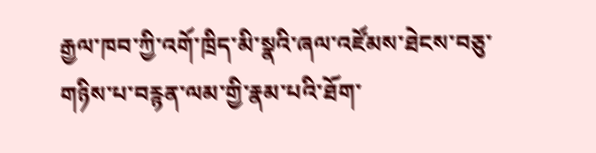རྒྱལ་ཁབ་ཀྱི་འགོ་ཁྲིད་མི་སྣའི་ཞལ་འཛོམས་ཐེངས་བཅུ་གཉིས་པ་བརྙན་ལམ་གྱི་རྣམ་པའི་ཐོག་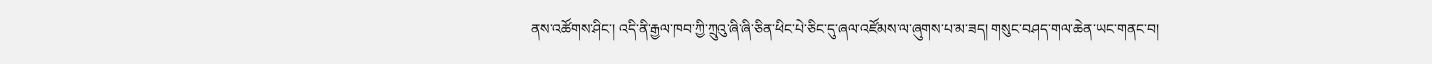ནས་འཚོགས་ཤིང་། འདི་ནི་རྒྱལ་ཁབ་ཀྱི་ཀྲུའུ་ཞི་ཞི་ཅིན་ཕིང་པེ་ཅིང་དུ་ཞལ་འཛོམས་ལ་ཞུགས་པ་མ་ཟད། གསུང་བཤད་གལ་ཆེན་ཡང་གནང་བ།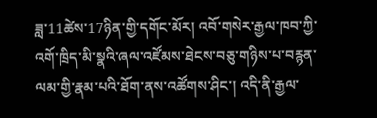ཟླ་11ཚེས་17ཉིན་གྱི་དགོང་མོར། འབོ་གསེར་རྒྱལ་ཁབ་ཀྱི་འགོ་ཁྲིད་མི་སྣའི་ཞལ་འཛོམས་ཐེངས་བཅུ་གཉིས་པ་བརྙན་ལམ་གྱི་རྣམ་པའི་ཐོག་ནས་འཚོགས་ཤིང་། འདི་ནི་རྒྱལ་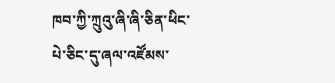ཁབ་ཀྱི་ཀྲུའུ་ཞི་ཞི་ཅིན་ཕིང་པེ་ཅིང་དུ་ཞལ་འཛོམས་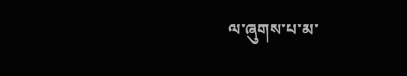ལ་ཞུགས་པ་མ་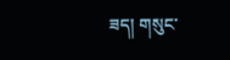ཟད། གསུང་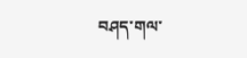བཤད་གལ་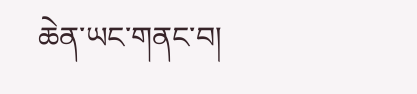ཆེན་ཡང་གནང་བ།